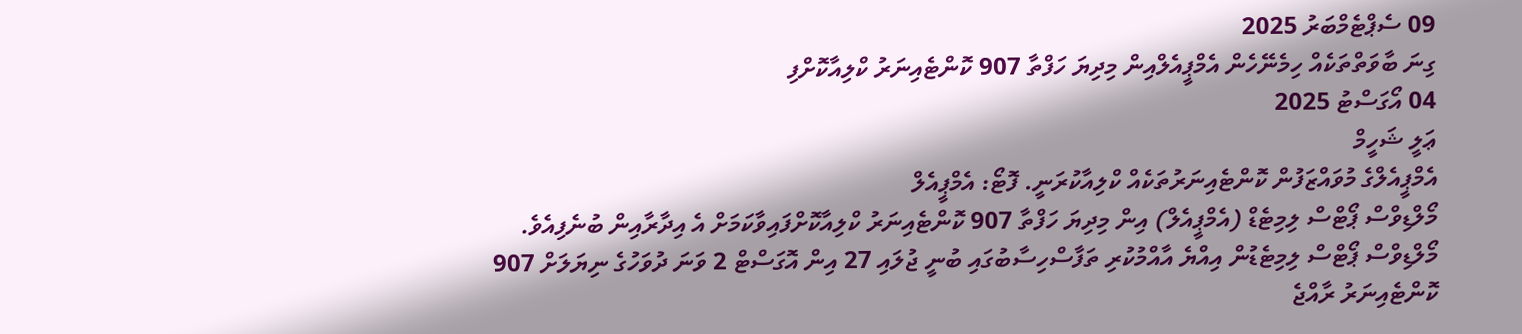09 ސެޕްޓެމްބަރު 2025
ގިނަ ބާވަތްތަކެއް ހިމެނޭހެން އެމްޕީއެލްއިން މިދިޔަ ހަފްތާ 907 ކޮންޓެއިނަރު ކްލިއާކޮށްފި
04 އޯގަސްޓު 2025
ޢަލީ ޝަހީމް
އެމްޕީއެލްގެ މުވައްޒަފުން ކޮންޓެއިނަރުތަކެއް ކްލިއާކުރަނީ. ފޮޓޯ: އެމްޕީއެލް
މޯލްޑިވްސް ޕޯޓްސް ލިމިޓެޑް (އެމްޕީއެލް) އިން މިދިޔަ ހަފްތާ 907 ކޮންޓެއިނަރު ކްލިއާކޮށްފައިވާކަމަށް އެ އިދާރާއިން ބުނެފިއެވެ.
މޯލްޑިވްސް ޕޯޓްސް ލިމިޓެޑުން އިއްޔެ އާއްމުކުރި ތަފާސްހިސާބުގައި ބުނީ ޖުލައި 27 އިން އޮގަސްޓް 2 ވަނަ ދުވަހުގެ ނިޔަލަށް 907 ކޮންޓެއިނަރު ރާއްޖެ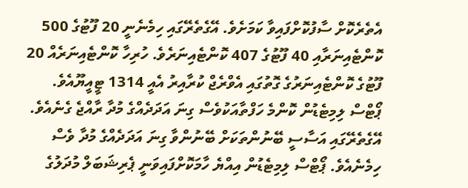އެތެރެކޮށް ސާފުކޮށްފައިވާ ކަމަށެވެ. އޭގެތެރޭގައި ހިމެނެނީ 20 ފޫޓުގެ 500 ކޮންޓެއިނަރާއި 40 ފޫޓުގެ 407 ކޮންޓެއިނަރެވެ. ހުރިހާ ކޮންޓެއިނަރެއް 20 ފޫޓުގެ ކޮންޓެއިނަރުގެ ގޮތުގައި އެވްރެޖް ކުރާއިރު އެއީ 1314 ޓީއީޔޫއެވެ.
ޕޯޓްސް ލިމިޓެޑުން ކޮންމެ ހަފްތާއަކުވެސް ގިނަ އަދަދެއްގެ މުދާ ރާއްޖެ ގެނެއެވެ. އޭގެތެރޭގައި އަސާސީ ބޭނުންތަކަށް ބޭނުންވާ ގިނަ އަދަދެއްގެ މުދާ ވެސް ހިމެނެއެވެ. ޕޯޓްސް ލިމިޓެޑުން އިއްޔެ ހާމަކޮށްފައިވަނީ ޕެރިޝަބަލް މުދަލުގެ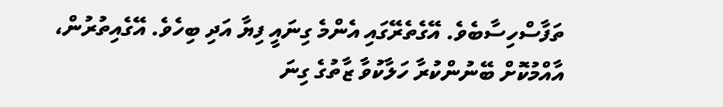ތަފާސްހިސާބެވެ. އޭގެތެރޭގައި އެންމެ ގިނައީ ފިޔާ އަދި ބިހެވެ. އޭގެއިތުރުން، އާއްމުކޮށް ބޭނުންކުރާ ހަލާކުވާ ޒާތުގެ ގިނަ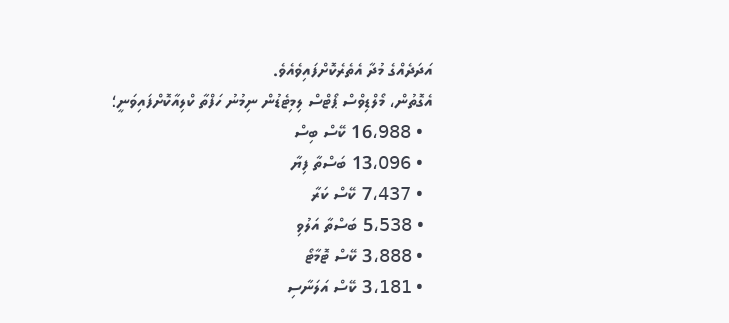އަދަދެއްގެ މުދާ އެތެރެކޮށްފައިވެއެވެ.
އެގޮތުން، މޯލްޑިވްސް ޕޯޓްސް ލިމިޓެޑުން ނިމުނު ހަފްތާ ކްލިއާކޮށްފައިވަނީ؛
  • 16،988 ކޭސް ބިސް
  • 13،096 ބަސްތާ ފިޔާ
  • 7،437 ކޭސް ކަރާ
  • 5،538 ބަސްތާ އަލުވި
  • 3،888 ކޭސް ޓޮމާޓޯ
  • 3،181 ކޭސް އަލަނާސި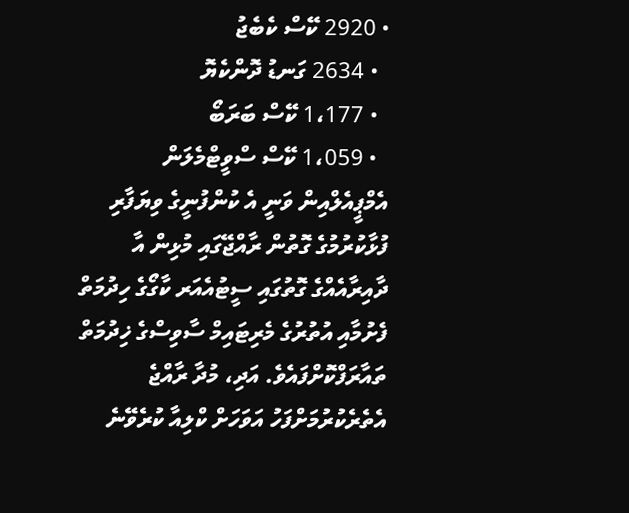• 2920 ކޭސް ކެބެޖު
  • 2634 ގަނޑު ދޮންކެޔޮ
  • 1،177 ކޭސް ބަރަބޯ
  • 1،059 ކޭސް ސްވީޓްމެލަން
އެމްޕީއެލްއިން ވަނީ އެ ކުންފުނީގެ ވިޔަފާރި ފުޅާކުރުމުގެ ގޮތުން ރާއްޖޭގައި މުޅިން އާ ދާއިރާއެއްގެ ގޮތުގައި ސީޓުއެއަރ ކާގޯގެ ހިދުމަތް ފެށުމާއި އުތުރުގެ މެރިޓައިމް ސާވިސްގެ ޚިދުމަތް ތައާރަފްކޮށްފައެވެ. އަދި، މުދާ ރާއްޖެ އެތެރެކުރުމަށްފަހު އަވަހަށް ކްލިއާ ކުރެވޭނެ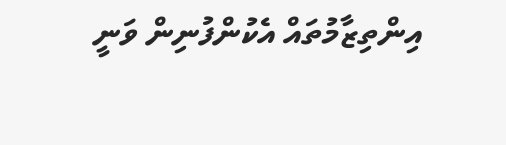އިންތިޒާމުތައް އެކުންފުނިން ވަނީ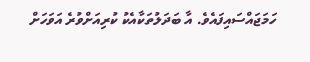ހަމަޖައްސައިފައެވެ. އާ ބަދަލުތަކާއެކު ކުރިއަށްވުރެ އަވަހަށް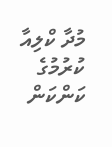މުދާ ކްލިއާ ކުރުމުގެ ކަންކަން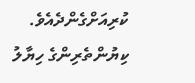ކުރިއަށްގެންދެއެވެ.
ކިޔުންތެރިންގެ ހިޔާލު